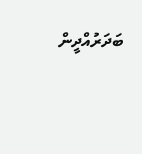ބަދަރުއްދީން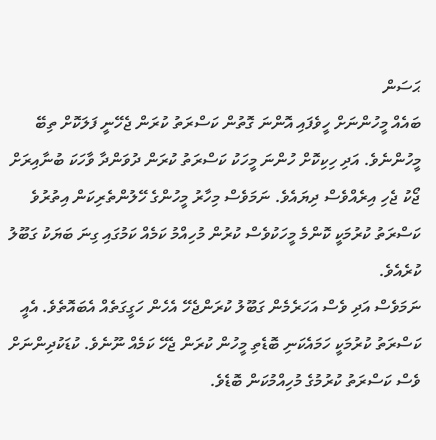ޙަސަން
ބައެއް މީހުންނަށް ހީވެފައި އޮންނަ ގޮތުން ކަސްރަތު ކުރަން ޖެހޭނީ ފަލަކޮށް ތިބޭ މީހުންނެވެ. އަދި ހިކިކޮށް ހުންނަ މީހަކު ކަސްރަތު ކުރަން ދުވަންދާ ވާހަކަ ބުނާއިރަށް ޖޯކު ޖެހި އިރެއްވެސް ދިޔައެވެ. ނަމަވެސް މިހާރު މީހުންގެ ހޭލުންތެރިކަން އިތުރުވެ ކަސްރަތު ކުރުމަކީ ކޮންމެ މީހަކުވެސް ކުރުން މުހިއްމު ކަމެއް ކަމުގައި ގިނަ ބަޔަކު ގަބޫލު ކުރެއެވެ.
ނަމަވެސް އަދި ވެސް އަހަރެމެން ގަބޫލު ކުރަންޖެހޭ އެހެން ހަގީގަތެއް އެބައޮތެވެ. އެއީ ކަސްރަތު ކުރުމަކީ ހަމައެކަނި ބޮޑެތި މީހުން ކުރަން ޖެހޭ ކަމެއް ނޫނެވެ. ކުޑަކުދިންނަށް ވެސް ކަސްރަތު ކުރުމުގެ މުހިއްމުކަން ބޮޑެވެ.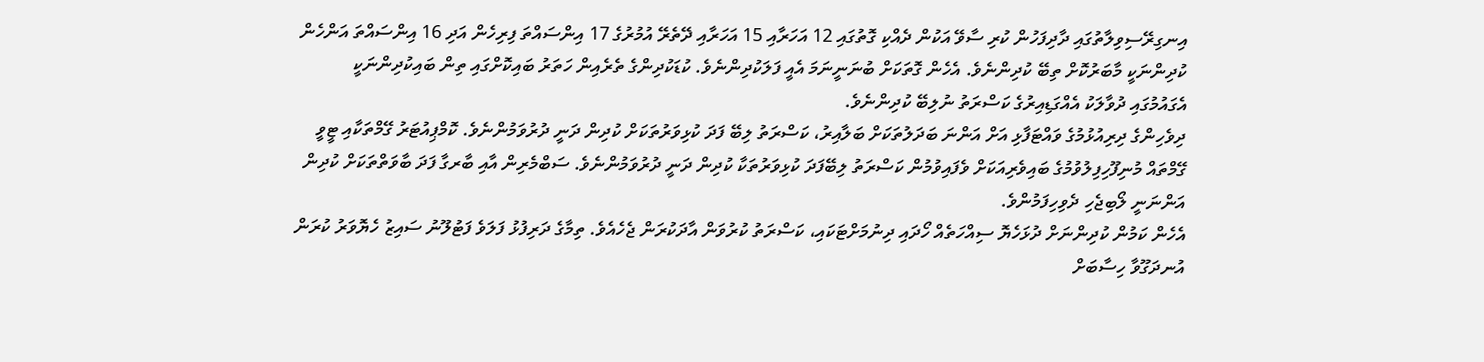އިނގިރޭސިވިލާތުގައި ދާދިފަހުން ކުރި ސާވޭ އަކުން ދެއްކި ގޮތުގައި 12 އަހަރާއި 15 އަހަރާއި ދޭތެރޭ އުމުރުގެ 17 އިންސައްތަ ފިރިހެން އަދި 16 އިންސައްތަ އަންހެން ކުދިންނަކީ މާބަރުކޮށް ތިބޭ ކުދިންނެވެ. އެހެން ގޮތަކަށް ބުނަނީނަމަ އެއީ ފަލަކުދިންނެވެ. ކުޑަކުދިންގެ ތެރެއިން ހަތަރު ބައިކޮށްގައި ތިން ބައިކުދިންނަކީ އެގައުމުގައި ދުވާލަކު އެއްގަޑިއިރުގެ ކަސްރަތު ނުލިބޭ ކުދިންނެވެ.
ދިވެހިންގެ ދިރިއުޅުމުގެ ވައްޓަފާޅި އަށް އަންނަ ބަދަލުތަކަށް ބަލާއިރު، ކަސްރަތު ލިބޭ ފަދަ ކުޅިވަރުތަކަށް ކުދިން ދަނީ ދުރުވަމުންނެވެ. ކޮމްޕިއުޓަރު ގޭމްތަކާއި ޓީވީ ގޭމްތައް މުނިފޫހިފިލުވުމުގެ ބައިވެރިއަކަށް ވެފައިވުމުން ކަސްރަތު ލިބޭފަދަ ކުޅިވަރުތަކާ ކުދިން ދަނީ ދުރުވަމުންނެވެ. ސަބްމެރިން އާއި ބާރގާ ފަދަ ބާވަތްތަކަށް ކުދިން އަންނަނީ ލޯބިޖެހި ދެވިހިފަމުންވެ.
އެހެން ކަމުން ކުދިންނަށް ދުޅަހެޔޮ ސިއްހަތެއް ހޯދައި ދިނުމަށްޓަކައި، ކަސްރަތު ކުރުވަން އާދަކުރަން ޖެހެއެވެ. ތިމާގެ ދަރިފުޅު ފަލަވެ ފަޓުލޫނު ސައިޒު ހެޔޮވަރު ކުރަން އުނދަގޫވާ ހިސާބަށް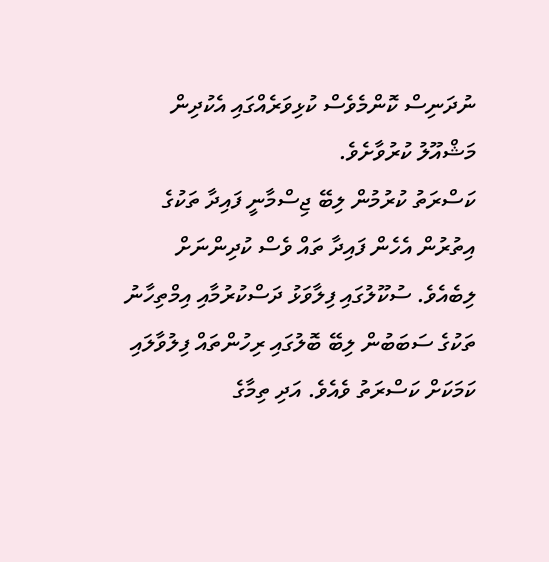ނުދަނިސް ކޮންމެވެސް ކުޅިވަރެއްގައި އެކުދިން މަޝްއޫލު ކުރުވާށެވެ.
ކަސްރަތު ކުރުމުން ލިބޭ ޖިސްމާނީ ފައިދާ ތަކުގެ އިތުރުން އެހެން ފައިދާ ތައް ވެސް ކުދިންނަށް ލިބެއެވެ. ސުކޫލުގައި ފިލާވަޅު ދަސްކުރުމާއި އިމްތިހާނު ތަކުގެ ސަބަބުން ލިބޭ ބޮލުގައި ރިހުންތައް ފިލުވާލައި ކަމަކަށް ކަސްރަތު ވެއެވެ. އަދި ތިމާގެ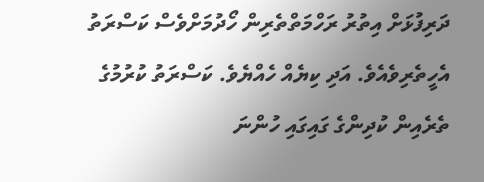ދަރިފުޅަށް އިތުރު ރަހްމަތްތެރިން ހޯދުމަށްވެސް ކަސްރަތު އެހީތެރިވެއެވެ. އަދި ކިޔެއް ހެއްޔެވެ. ކަސްރަތު ކުރުމުގެ ތެރެއިން ކުދިންގެ ގައިގައި ހުންނަ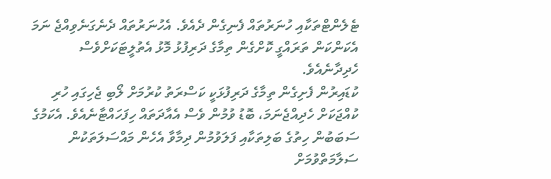ޓެލެންޓްތަކާއި ހުނަރުތައް ފެނިގެން ދެއެވެ. އެހުނަރުތައް ދެނެގަނެވިއްޖެ ނަމަ އެކަންކަން ތަރައްގީ ކޮށްގެން ތިމާގެ ދަރިފުޅު މޮޅު އެތުލީޓަކަށްވެސް ހެދިދާނެއެވެ.
ކުޑައިރުން ފެށިގެން ތިމާގެ ދަރިފުޅަކީ ކަސްރަތު ކުރުމަށް ލޯބި ޖެހިގައި ހުރި ކުއްޖަކަށް ހެދިއްޖެނަމަ، ބޮޑު ވުމުން ވެސް އެއާދަތައް ހިފަހައްޓާނެއެވެ. އެކަމުގެ ސަބަބުން ހިތުގެ ބަލިތަކާއި ފަލަވުމުން ދިމާވާ އެހެން މައްސަލަތަކުން ސަލާމަތްވުމަށް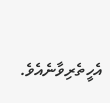އެހީތެރިވާނެއެވެ.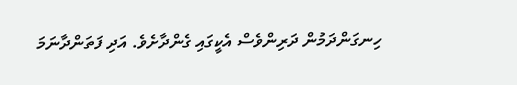ހިނގަންދަމުން ދަރިންވެސް އެކީގައި ގެންދާށެވެ. އަދި ފަތަންދާނަމަ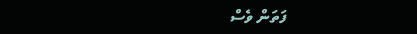ފަތަން ވެސް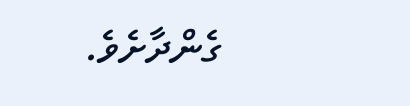ގެންދާށެވެ.